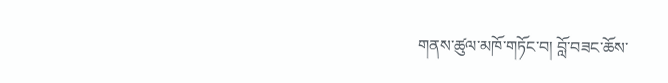གནས་ཚུལ་མཁོ་གཏོང་བ། བློ་བཟང་ཆོས་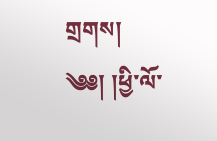གྲགས།
༄༅། །ཕྱི་ལོ་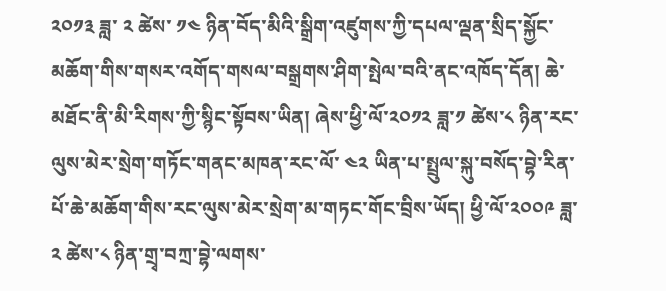༢༠༡༣ ཟླ་ ༢ ཚེས་ ༡༤ ཉིན་བོད་མིའི་སྒྲིག་འཛུགས་ཀྱི་དཔལ་ལྡན་སྲིད་སྐྱོང་མཆོག་གིས་གསར་འགོད་གསལ་བསྒྲགས་ཤིག་སྤེལ་བའི་ནང་འཁོད་དོན། ཆེ་མཐོང་ནི་མི་རིགས་ཀྱི་སྙིང་སྟོབས་ཡིན། ཞེས་ཕྱི་ལོ་༢༠༡༢ ཟླ་༡ ཚེས་༨ ཉིན་རང་ལུས་མེར་སྲེག་གཏོང་གནང་མཁན་རང་ལོ་ ༤༢ ཡིན་པ་སྤྲུལ་སྐུ་བསོད་བྷེ་རིན་པོ་ཆེ་མཆོག་གིས་རང་ལུས་མེར་སྲེག་མ་གཏང་གོང་བྲིས་ཡོད། ཕྱི་ལོ་༢༠༠༩ ཟླ་༢ ཚེས་༨ ཉིན་གྲྭ་བཀྲ་བྷེ་ལགས་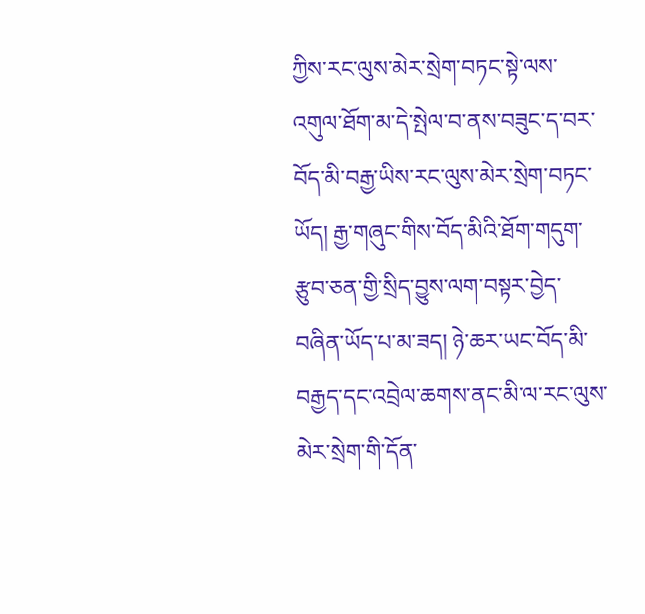ཀྱིས་རང་ལུས་མེར་སྲེག་བཏང་སྟེ་ལས་འགུལ་ཐོག་མ་དེ་སྤེལ་བ་ནས་བཟུང་ད་བར་བོད་མི་བརྒྱ་ཡིས་རང་ལུས་མེར་སྲེག་བཏང་ཡོད། རྒྱ་གཞུང་གིས་བོད་མིའི་ཐོག་གདུག་རྩུབ་ཅན་གྱི་སྲིད་བྱུས་ལག་བསྟར་བྱེད་བཞིན་ཡོད་པ་མ་ཟད། ཉེ་ཆར་ཡང་བོད་མི་བརྒྱད་དང་འབྲེལ་ཆགས་ནང་མི་ལ་རང་ལུས་མེར་སྲེག་གི་དོན་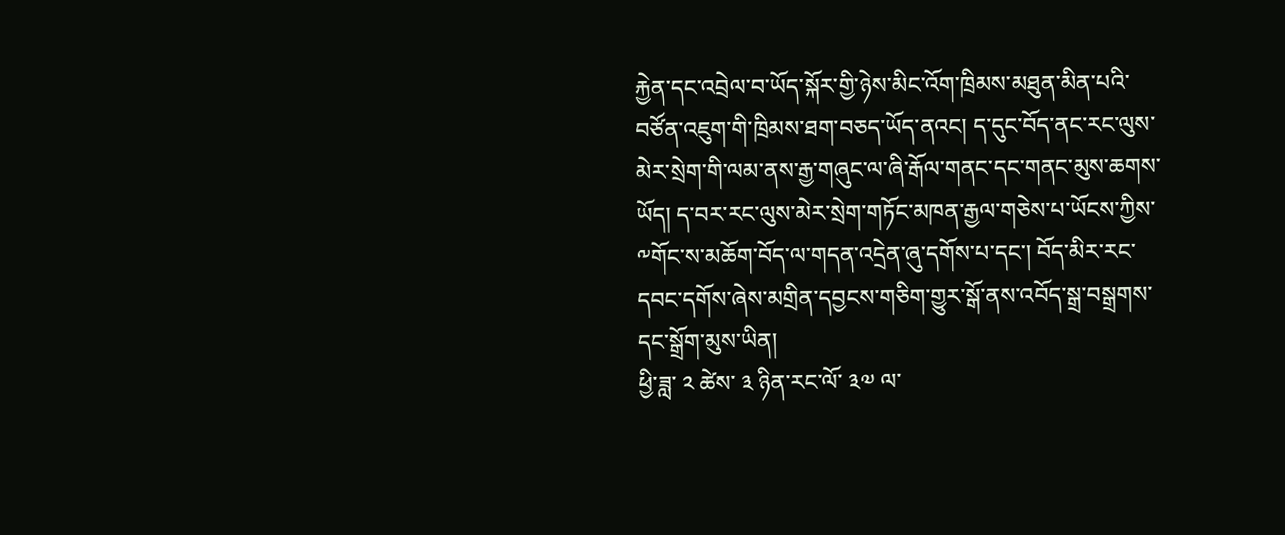རྐྱེན་དང་འབྲེལ་བ་ཡོད་སྐོར་གྱི་ཉེས་མིང་འོག་ཁྲིམས་མཐུན་མིན་པའི་བཙོན་འཇུག་གི་ཁྲིམས་ཐག་བཅད་ཡོད་ནའང། ད་དུང་བོད་ནང་རང་ལུས་མེར་སྲེག་གི་ལམ་ནས་རྒྱ་གཞུང་ལ་ཞི་རྒོལ་གནང་དང་གནང་མུས་ཆགས་ཡོད། ད་བར་རང་ལུས་མེར་སྲེག་གཏོང་མཁན་རྒྱལ་གཅེས་པ་ཡོངས་ཀྱིས་༸གོང་ས་མཆོག་བོད་ལ་གདན་འདྲེན་ཞུ་དགོས་པ་དང་། བོད་མིར་རང་དབང་དགོས་ཞེས་མགྲིན་དབྱངས་གཅིག་གྱུར་སྒོ་ནས་འབོད་སྒྲ་བསྒྲགས་དང་སྒྲོག་མུས་ཡིན།
ཕྱི་ཟླ་ ༢ ཚེས་ ༣ ཉིན་རང་ལོ་ ༣༧ ལ་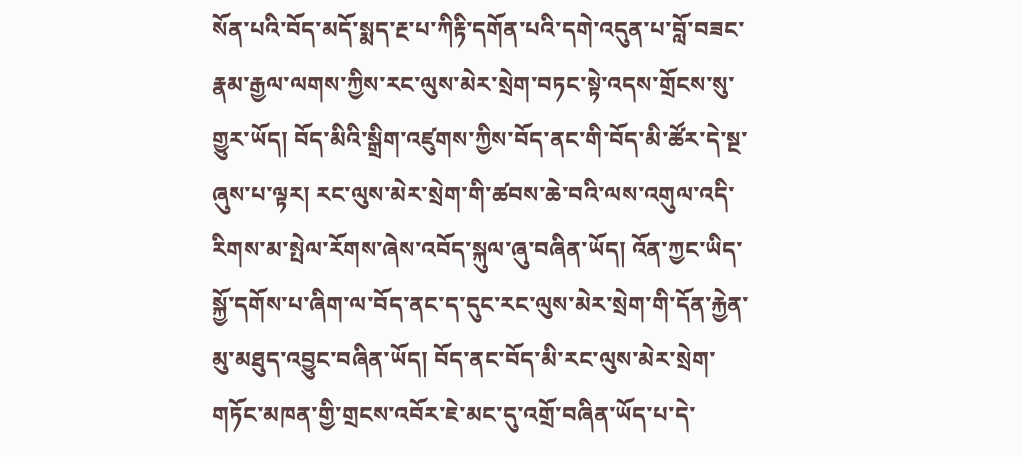སོན་པའི་བོད་མདོ་སྨད་རྔ་པ་ཀིརྟི་དགོན་པའི་དགེ་འདུན་པ་བློ་བཟང་རྣམ་རྒྱལ་ལགས་ཀྱིས་རང་ལུས་མེར་སྲེག་བཏང་སྟེ་འདས་གྲོངས་སུ་གྱུར་ཡོད། བོད་མིའི་སྒྲིག་འཛུགས་ཀྱིས་བོད་ནང་གི་བོད་མི་ཚོར་དེ་སྔ་ཞུས་པ་ལྟར། རང་ལུས་མེར་སྲེག་གི་ཚབས་ཆེ་བའི་ལས་འགུལ་འདི་རིགས་མ་སྤེལ་རོགས་ཞེས་འབོད་སྐུལ་ཞུ་བཞིན་ཡོད། འོན་ཀྱང་ཡིད་སྐྱོ་དགོས་པ་ཞིག་ལ་བོད་ནང་ད་དུང་རང་ལུས་མེར་སྲེག་གི་དོན་རྐྱེན་མུ་མཐུད་འབྱུང་བཞིན་ཡོད། བོད་ནང་བོད་མི་རང་ལུས་མེར་སྲེག་གཏོང་མཁན་གྱི་གྲངས་འབོར་ཇེ་མང་དུ་འགྲོ་བཞིན་ཡོད་པ་དེ་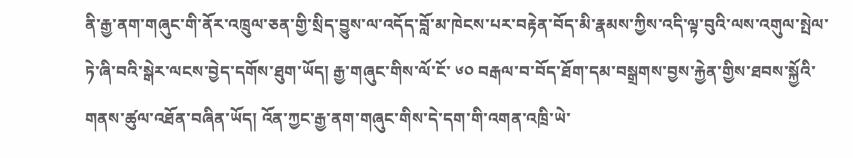ནི་རྒྱ་ནག་གཞུང་གི་ནོར་འཁྲུལ་ཅན་གྱི་སྲིད་བྱུས་ལ་འདོད་བློ་མ་ཁེངས་པར་བརྟེན་བོད་མི་རྣམས་ཀྱིས་འདི་ལྟ་བུའི་ལས་འགུལ་སྤེལ་ཏེ་ཞི་བའི་སྒེར་ལངས་བྱེད་དགོས་ཐུག་ཡོད། རྒྱ་གཞུང་གིས་ལོ་ངོ་ ༦༠ བརྒལ་བ་བོད་ཐོག་དམ་བསྒྲགས་བྱས་རྐྱེན་གྱིས་ཐབས་སྐྱོའི་གནས་ཚུལ་འཐོན་བཞིན་ཡོད། འོན་ཀྱང་རྒྱ་ནག་གཞུང་གིས་དེ་དག་གི་འགན་འཁྲི་ཡེ་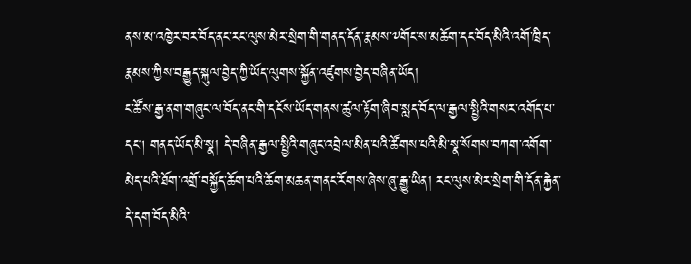ནས་མ་འཁྱེར་བར་བོད་ནང་རང་ལུས་མེར་སྲེག་གི་གནད་དོན་རྣམས་༸གོང་ས་མཆོག་དང་བོད་མིའི་འགོ་ཁྲིད་རྣམས་ཀྱིས་བརྒྱུད་སྐུལ་བྱེད་ཀྱི་ཡོད་ལུགས་སྐྱོན་འཛུགས་བྱེད་བཞིན་ཡོད།
ང་ཚོས་རྒྱ་ནག་གཞུང་ལ་བོད་ནང་གི་དངོས་ཡོད་གནས་ཚུལ་རྟོག་ཞིབ་སླད་བོད་ལ་རྒྱལ་སྤྱིའི་གསར་འགོད་པ་དང། གནད་ཡོད་མི་སྣ། དེ་བཞིན་རྒྱལ་སྤྱིའི་གཞུང་འབྲེལ་མིན་པའི་ཚོགས་པའི་མི་སྣ་སོགས་བཀག་འགོག་མེད་པའི་ཐོག་འགྲོ་བསྐྱོད་ཆོག་པའི་ཆོག་མཆན་གནང་རོགས་ཞེས་ཞུ་རྒྱུ་ཡིན། རང་ལུས་མེར་སྲེག་གི་དོན་རྐྱེན་དེ་དག་བོད་མིའི་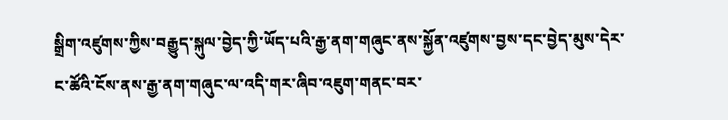སྒྲིག་འཛུགས་ཀྱིས་བརྒྱུད་སྐུལ་བྱེད་ཀྱི་ཡོད་པའི་རྒྱ་ནག་གཞུང་ནས་སྐྱོན་འཛུགས་བྱས་དང་བྱེད་མུས་དེར་ང་ཚོའི་ངོས་ནས་རྒྱ་ནག་གཞུང་ལ་འདི་གར་ཞིབ་འཇུག་གནང་བར་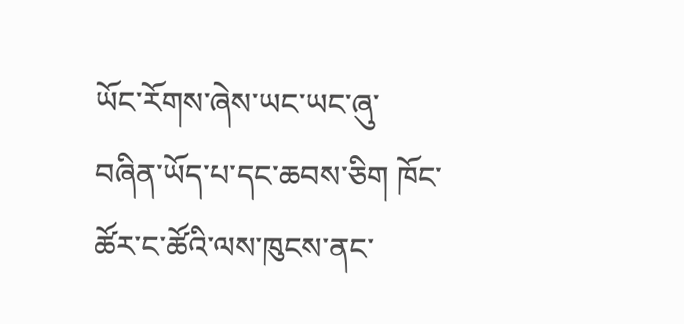ཡོང་རོགས་ཞེས་ཡང་ཡང་ཞུ་བཞིན་ཡོད་པ་དང་ཆབས་ཅིག ཁོང་ཚོར་ང་ཚོའི་ལས་ཁུངས་ནང་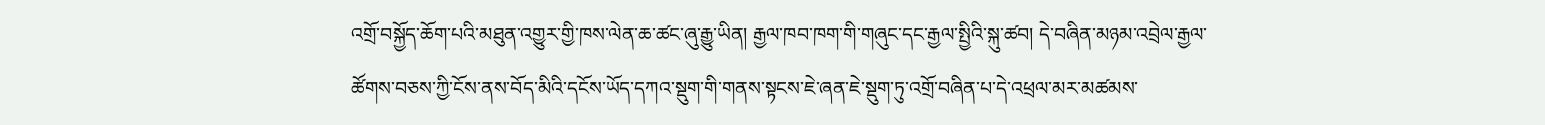འགྲོ་བསྐྱོད་ཆོག་པའི་མཐུན་འགྱུར་གྱི་ཁས་ལེན་ཆ་ཚང་ཞུ་རྒྱུ་ཡིན། རྒྱལ་ཁབ་ཁག་གི་གཞུང་དང་རྒྱལ་སྤྱིའི་སྐུ་ཚབ། དེ་བཞིན་མཉམ་འབྲེལ་རྒྱལ་ཚོགས་བཅས་ཀྱི་ངོས་ནས་བོད་མིའི་དངོས་ཡོད་དཀའ་སྡུག་གི་གནས་སྟངས་ཇེ་ཞན་ཇེ་སྡུག་ཏུ་འགྲོ་བཞིན་པ་དེ་འཕྲལ་མར་མཚམས་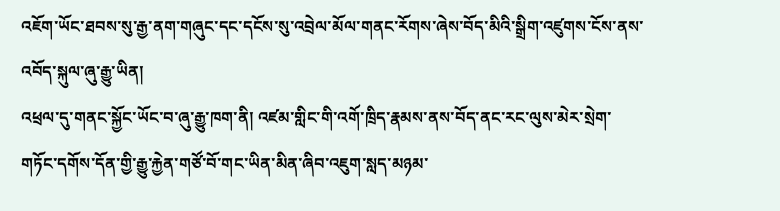འཇོག་ཡོང་ཐབས་སུ་རྒྱ་ནག་གཞུང་དང་དངོས་སུ་འབྲེལ་མོལ་གནང་རོགས་ཞེས་བོད་མིའི་སྒྲིག་འཛུགས་ངོས་ནས་འབོད་སྐུལ་ཞུ་རྒྱུ་ཡིན།
འཕྲལ་དུ་གནང་སྐྱོང་ཡོང་བ་ཞུ་རྒྱུ་ཁག་ནི། འཛམ་གླིང་གི་འགོ་ཁྲིད་རྣམས་ནས་བོད་ནང་རང་ལུས་མེར་སྲེག་གཏོང་དགོས་དོན་གྱི་རྒྱུ་རྐྱེན་གཙོ་བོ་གང་ཡིན་མིན་ཞིབ་འཇུག་སླད་མཉམ་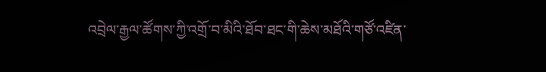འབྲེལ་རྒྱལ་ཚོགས་ཀྱི་འགྲོ་བ་མིའི་ཐོབ་ཐང་གི་ཆེས་མཐོའི་གཙོ་འཛིན་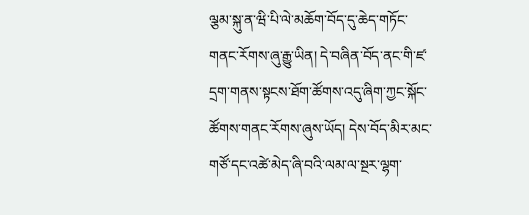ལྕམ་སྐུ་ན་ཝི་པི་ལེ་མཆོག་བོད་དུ་ཆེད་གཏོང་གནང་རོགས་ཞུ་རྒྱུ་ཡིན། དེ་བཞིན་བོད་ནང་གི་ཛ་དྲག་གནས་སྟངས་ཐོག་ཚོགས་འདུ་ཞིག་ཀྱང་སྐོང་ཚོགས་གནང་རོགས་ཞུས་ཡོད། དེས་བོད་མིར་མང་གཙོ་དང་འཚེ་མེད་ཞི་བའི་ལམ་ལ་སྔར་ལྷག་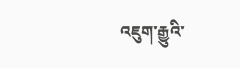འཇུག་རྒྱུའི་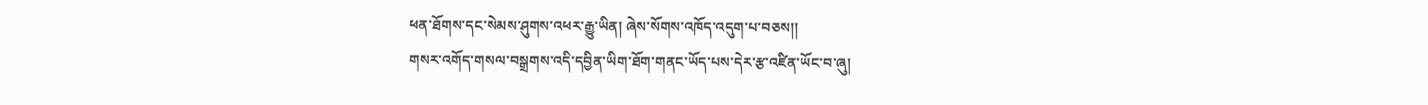ཕན་ཐོགས་དང་སེམས་ཤུགས་འཕར་རྒྱུ་ཡིན། ཞེས་སོགས་འཁོད་འདུག་པ་བཅས།།
གསར་འགོད་གསལ་བསྒྲགས་འདི་དབྱིན་ཡིག་ཐོག་གནང་ཡོད་པས་དེར་རྩ་འཛིན་ཡོང་བ་ཞུ།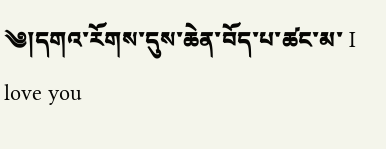༄།དགའ་རོགས་དུས་ཆེན་བོད་པ་ཚང་མ་ I love you